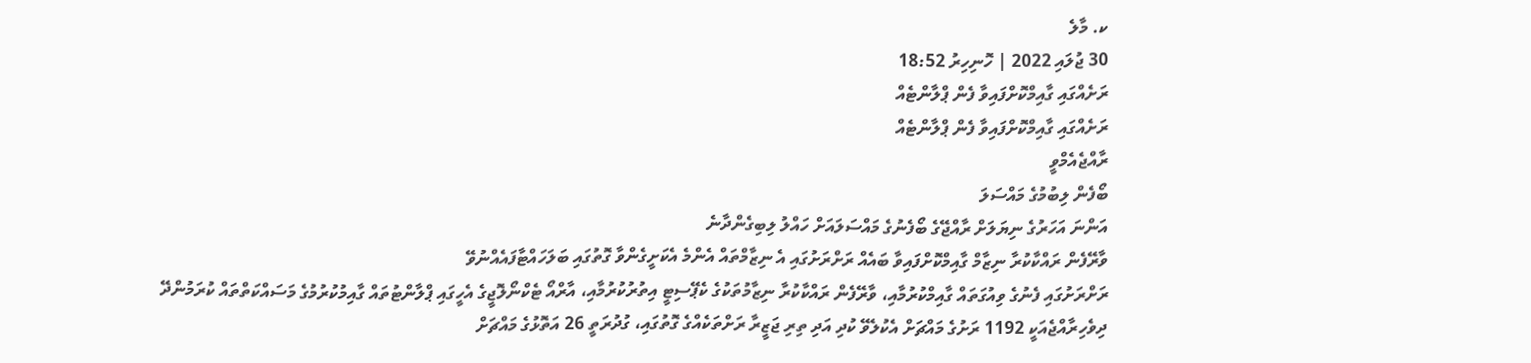ކ. މާލެ
30 ޖުލައި 2022 | ހޮނިހިރު 18:52
ރަށެއްގައި ގާއިމްކޮށްފައިވާ ފެން ޕްލާންޓެއް
ރަށެއްގައި ގާއިމްކޮށްފައިވާ ފެން ޕްލާންޓެއް
ރާއްޖެއެމްވީ
ބޯފެން ލިބުމުގެ މައްސަލަ
އަންނަ އަހަރުގެ ނިޔަލަށް ރާއްޖޭގެ ބޯފެނުގެ މައްސަލައަށް ހައްލު ލިބިގެންދާނެ
ވާރޭފެން ރައްކާކުރާ ނިޒާމް ގާއިމްކޮށްފައިވާ ބައެއް ރަށްރަށުގައި އެ ނިޒާމްތައް އެންމެ އެކަށީގެންވާ ގޮތުގައި ބަލަހައްޓާފައެއްނުވޭ
ރަށްރަށުގައި ފެނުގެ ވިއުގަތައް ގާއިމްކުރުމާއި، ވާރޭފެން ރައްކާކުރާ ނިޒާމުތަކުގެ ކެޕޭސިޓީ އިތުރުކުރުމާއި، އާރްއޯ ޓެކްނޯލޮޖީގެ އެހީގައި ޕްލާންޓުތައް ގާއިމުކުރުމުގެ މަސައްކަތްތައް ކުރަމުންދޭ
ދިވެހިރާއްޖެއަކީ 1192 ރަށުގެ މައްޗަށް އެކުލެވޭ ކުދި އަދި ތިރި ޖަޒީރާ ރަށްތަކެއްގެ ގޮތުގައި، ގުދުރަތީ 26 އަތޮޅުގެ މައްޗަށް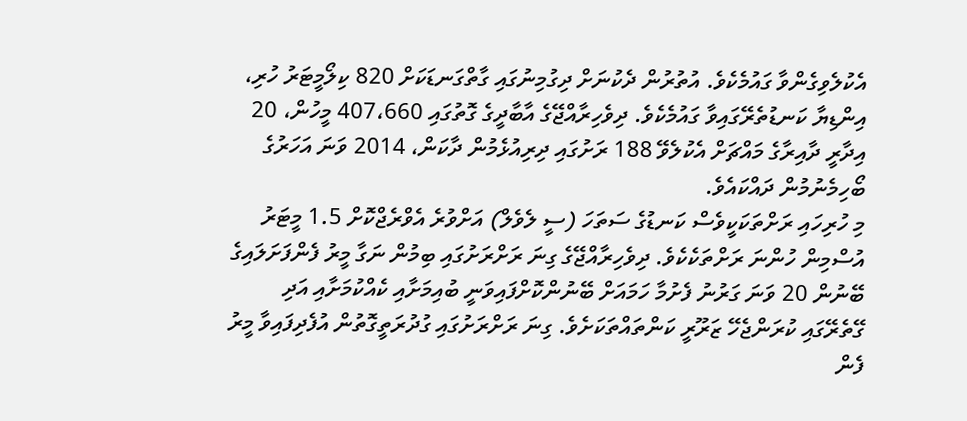އެކުލެވިގެންވާ ގައުމެކެވެ. އުތުރުން ދެކުނަށް ދިގުމިނުގައި ގާތްގަނޑަކަށް 820 ކިލޯމީޓަރު ހުރި، އިންޑިޔާ ކަނޑުތެރޭގައިވާ ގައުމެކެވެ. ދިވެހިރާއްޖޭގެ އާބާދީގެ ގޮތުގައި 407،660 މީހުން، 20 އިދާރީ ދާއިރާގެ މައްޗަށް އެކުލެވޭ 188 ރަށުގައި ދިރިއުޅެމުން ދާކަން، 2014 ވަނަ އަހަރުގެ ބޯހިމެނުމުން ދައްކައެވެ.
މި ހުރިހައި ރަށްތަކަކީވެސް ކަނޑުގެ ސަތަހަ (ސީ ލެވެލް) އަށްވުރެ އެވްރެޖްކޮށް 1.5 މީޓަރު އުސްމިން ހުންނަ ރަށްތަކެކެވެ. ދިވެހިރާއްޖޭގެ ގިނަ ރަށްރަށުގައި ބިމުން ނަގާ މީރު ފެންފަށަލައިގެ ބޭނުން 20 ވަނަ ގަރުނު ފެށުމާ ހަމައަށް ބޭނުންކޮށްފައިވަނީ ބުއިމަށާއި ކެއްކުމަށާއި އަދި ގޭތެރޭގައި ކުރަންޖެހޭ ޒަރޫރީ ކަންތައްތަކަށެވެ. ގިނަ ރަށްރަށުގައި ގުދުރަތީގޮތުން އުފެދިފައިވާ މީރު ފެން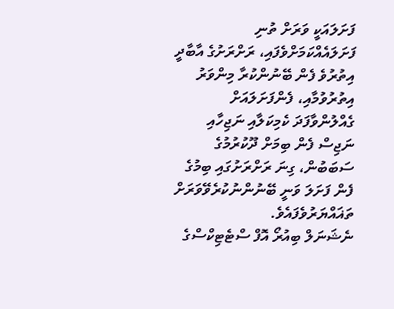ފަށަލައަކީ ވަރަށް ތުނި ފަށަލައެއްކަމަށްވެފައި، ރަށްރަށުގެ އާބާދީ އިތުރުވެ ފެން ބޭނުންކުރާ މިންވަރު އިތުރުވުމާއި، ފެންފަށަލައަށް ގެއްލުންވާފަދަ ކެމިކަލާއި ނަޖިހާއި ނަޖިސް ފެން ބިމަށް ދޫކުރުމުގެ ސަބަބުން، ގިނަ ރަށްރަށުގައި ބިމުގެ ފެން ފަށަލަ ވަނީ ބޭނުންނުކުރެވޭވަރަށް ތަޣައްޔަރުވެފައެވެ.
ނެޝަނަލް ބިއުރޯ އޮފް ސްޓެޓިކްސްގެ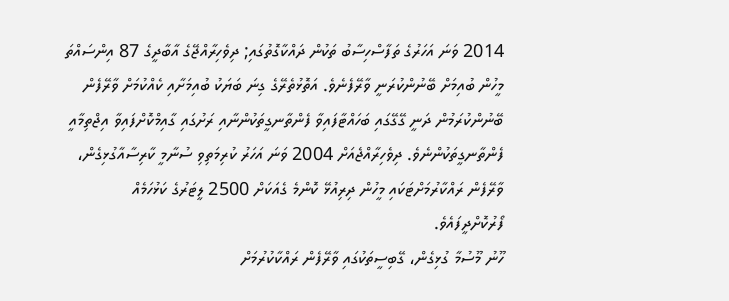2014 ވަނަ އަހަރުގެ ތަފާސްހިސާބު ތަކުން ދައްކާގޮތުގައި; ދިވެހިރާއްޖޭގެ އާބާދީގެ 87 އިންސައްތަ މީހުން ބުއިމަށް ބޭނުންކުރަނީ ވާރޭފެނެވެ. އަތޮޅުތެރޭގެ ގިނަ ބަޔަކު ބުއިމަށާއި ކެއްކުމަށް ވާރޭފެން ބޭނުންކުރަމުން ދަނީ ގޭގޭގައި ބަހައްޓާފައިވާ ފެންތާނގީތަކުންނާއި ރަށުގައި ގާއިމްކޮށްފައިވާ އިޖްތިމާއީ ފެންތާނގީތަކުންނެވެ. ދިވެހިރާއްޖެއަށް 2004 ވަނަ އަހަރު ކުރިމަތިވި ސުނާމީ ކާރިސާއާގުޅިގެން، ވާރޭފެން ރައްކާރުމަށްޓަކައި މީހުން ދިރިއުޅޭ ކޮންމެ ގެއަކަށް 2500 ލީޓަރުގެ ކަޅުހަމެއް ފޯރުކޮށްދީފައެވެ.
ހޫނު މޫސުމާ ގުޅިގެން، ގޭބިސީތަކުގައި ވާރޭފެން ރައްކާކުރުމަށް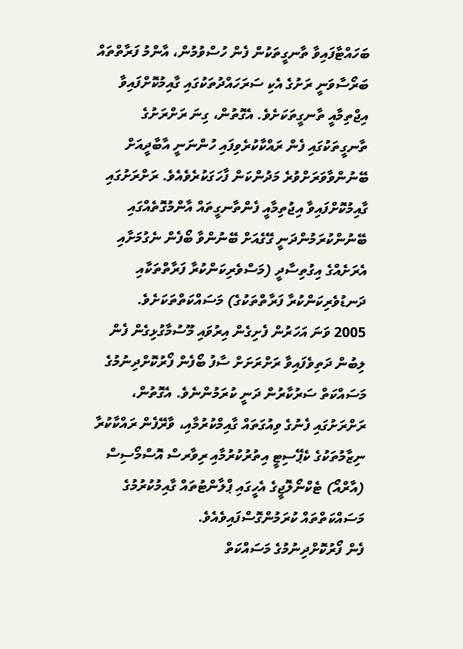ބަހައްޓާފައިވާ ތާނގީތަކުން ފެން ހުސްވުމުން، އާންމު ފަރާތްތައް ބަރޯސާވަނީ ރަށުގެ އެކި ސަރަހައްދުތަކުގައި ގާއިމުކޮށްފައިވާ އިޖްތިމާއީ ތާނގީތަކަށެވެ. އެގޮތުން، ގިނަ ރަށްރަށުގެ ތާނގީތަކުގައި ފެން ރައްކާކުރެވިފައި ހުންނަނީ އާބާދީއަށް ބޭނުންވާވަރަށްވުރެ މަދުންކަން ފާހަގަކުރެވެއެވެ. ރަށްރަށުގައި ގާއިމުކޮށްފައިވާ އިޖުތިމާއީ ފެންތާނގީތައް އާންމުގޮތެއްގައި ބޭނުންކުރަމުންދަނީ ގޭގެއަށް ބޭނުންވާ ބޯފެން ނެގުމަށާއި އެރަށެއްގެ އިގުތިސާދީ (މަސްވެރިކަންކުރާ ފަރާތްތަކާއި ދަނޑުވެރިކަންކުރާ ފަރާތްތަކުގެ) މަސައްކަތްތަކަށެވެ.
2005 ވަނަ އަހަރުން ފެށިގެން އިރުވައި މޫސުމާގުޅިގެން ފެން ލިބުން ދަތިވެފައިވާ ރަށްރަށަށް ސާފު ބޯފެން ފޯރުކޮށްދިނުމުގެ މަސައްކަތް ސަރުކާރުން ދަނީ ކުރަމުންނެވެ. އެގޮތުން، ރަށްރަށުގައި ފެނުގެ ވިއުގަތައް ގާއިމްކުރުމާއި، ވާރޭފެން ރައްކާކުރާ ނިޒާމުތަކުގެ ކެޕޭސިޓީ އިތުރުކުރުމާއި ރިވާރސް އޮސްމޯސިސް (އާރްއޯ) ޓެކްނޯލޮޖީގެ އެހީގައި ޕްލާންޓުތައް ގާއިމުކުރުމުގެ މަސައްކަތްތައް ކުރަމުންގޮސްފައިވެއެވެ.
ފެން ފޯރުކޮށްދިނުމުގެ މަސައްކަތް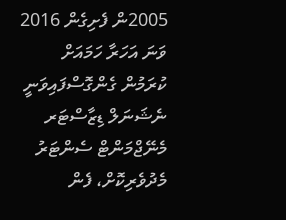2005ން ފެށިގެން 2016 ވަނަ އަހަރާ ހަމައަށް ކުރަމުން ގެންގޮސްފައިވަނީ ނެޝަނަލް ޑިޒާސްޓަރ މެނޭޖްމަންޓް ސެންޓަރު މެދުވެރިކޮށް، ފެން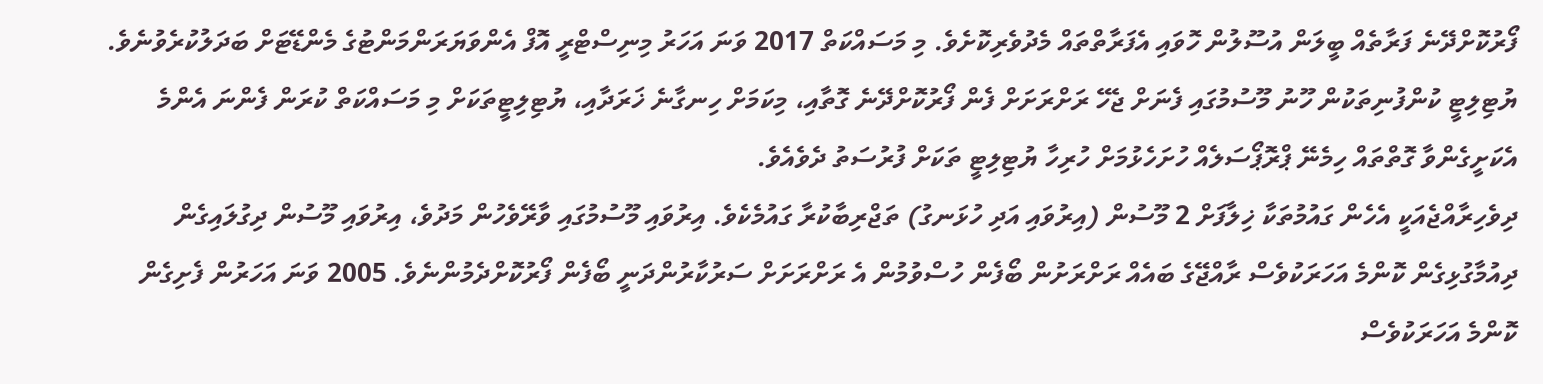ފޯރުކޮށްދޭނެ ފަރާތެއް ބީލަން އުސޫލުން ހޮވައި އެފަރާތްތައް މެދުވެރިކޮށެވެ. މި މަސައްކަތް 2017 ވަނަ އަހަރު މިނިސްޓްރީ އޮފް އެންވަޔަރަންމަންޓުގެ މެންޑޭޓަށް ބަދަލުކުރެވުނެވެ. ޔުޓިލިޓީ ކުންފުނިތަކުން ހޫނު މޫސުމުގައި ފެނަށް ޖެހޭ ރަށްރަށަށް ފެން ފޯރުކޮށްދޭނެ ގޮތާއި، މިކަމަށް ހިނގާނެ ޚަރަދާއި، ޔުޓިލިޓީތަކަށް މި މަސައްކަތް ކުރަން ފެންނަ އެންމެ އެކަށީގެންވާ ގޮތްތައް ހިމެނޭ ޕްރޮޕޯސަލެއް ހުށަހެޅުމަށް ހުރިހާ ޔުޓިލިޓީ ތަކަށް ފުރުސަތު ދެވެއެވެ.
ދިވެހިރާއްޖެއަކީ އެހެން ގައުމުތަކާ ޚިލާފަށް 2 މޫސުން (އިރުވައި އަދި ހުޅަނގު) ތަޖްރިބާކުރާ ގައުމެކެވެ. އިރުވައި މޫސުމުގައި ވާރޭވެހުން މަދުވެ، އިރުވައި މޫސުން ދިގުލައިގެން ދިއުމާގުޅިގެން ކޮންމެ އަހަރަކުވެސް ރާއްޖޭގެ ބައެއް ރަށްރަށުން ބޯފެން ހުސްވުމުން އެ ރަށްރަށަށް ސަރުކާރުންދަނީ ބޯފެން ފޯރުކޮށްދެމުންނެވެ. 2005 ވަނަ އަހަރުން ފެށިގެން ކޮންމެ އަހަރަކުވެސް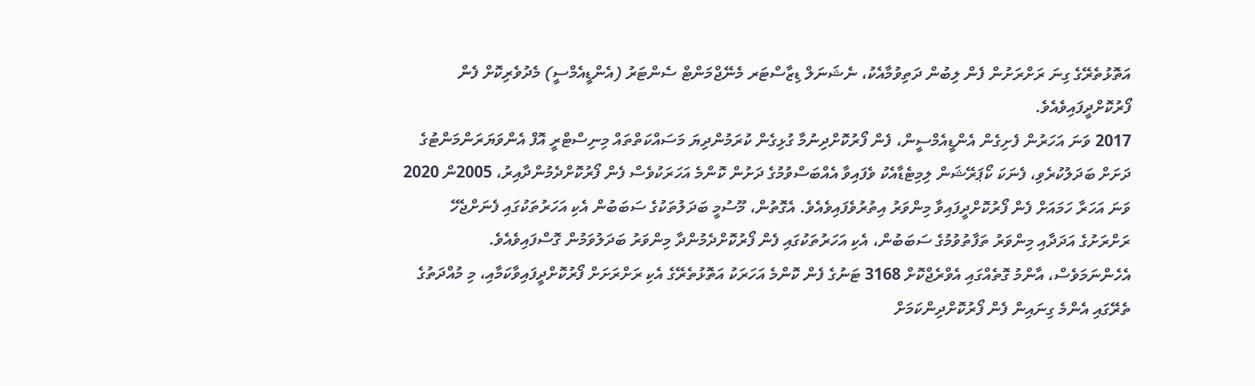އަތޮޅުތެރޭގެ ގިނަ ރަށްރަށުން ފެން ލިބުން ދަތިވުމާއެކު، ނެޝަނަލް ޑިޒާސްޓަރ މެނޭޖްމަންޓް ސެންޓަރު (އެންޑީއެމްސީ) މެދުވެރިކޮށް ފެން ފޯރުކޮށްދީފައިވެއެވެ.
2017 ވަނަ އަހަރުން ފެށިގެން އެންޑީއެމްސީން، ފެން ފޯރުކޮށްދިނުމާ ގުޅިގެން ކުރަމުންދިޔަ މަސައްކަތްތައް މިނިސްޓްރީ އޮފް އެންވަޔަރަންމަންޓުގެ ދަށަށް ބަދަލުކުރެވި، ފެނަކަ ކޯޕަރޭޝަން ލިމިޓެޑާއެކު ވެފައިވާ އެއްބަސްވުމުގެ ދަށުން ކޮންމެ އަހަރަކުވެސް ފެން ފޯރުކޮށްދެމުންދާއިރު، 2005ން 2020 ވަނަ އަހަރާ ހަމައަށް ފެން ފޯރުކޮށްދީފައިވާ މިންވަރު އިތުރުވެފައިވެއެވެ. އެގޮތުން، މޫސުމީ ބަދަލުތަކުގެ ސަބަބުން އެކި އަހަރުތަކުގައި ފެނަށްޖެހޭ ރަށްރަށުގެ އަދަދާއި މިންވަރު ތަފާތުވުމުގެ ސަބަބުން، އެކި އަހަރުތަކުގައި ފެން ފޯރުކޮށްދެމުންދާ މިންވަރު ބަދަލުވަމުން ގޮސްފައިވެއެވެ.
އެހެންނަމަވެސް، އާންމު ގޮތެއްގައި އެވްރެޖްކޮށް 3168 ޓަނުގެ ފެން ކޮންމެ އަހަރަކު އަތޮޅުތެރޭގެ އެކި ރަށްރަށަށް ފޯރުކޮށްދީފައިވާކަމާއި، މި މުއްދަތުގެ ތެރޭގައި އެންމެ ގިނައިން ފެން ފޯރުކޮށްދިންކަމަށް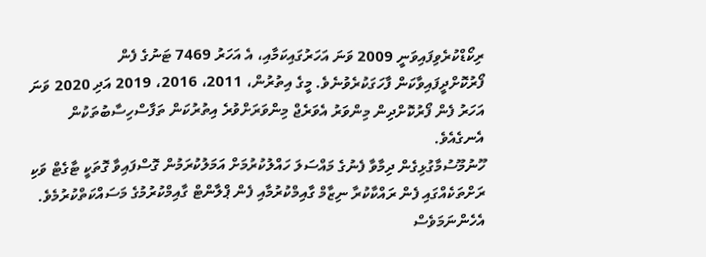ރިކޯޑްކުރެވިފައިވަނީ 2009 ވަނަ އަހަރުގައިކަމާއި، އެ އަހަރު 7469 ޓަނުގެ ފެން ފޯރުކޮށްދީފައިވާކަން ފާހަގަކުރެވުނެވެ. މީގެ އިތުރުން، 2011، 2016، 2019 އަދި 2020 ވަނަ އަހަރު ފެން ފޯރުކޮށްދިން މިންވަރު އެވަރެޖް މިންވަރަށްވުރެ އިތުރުކަން ތަފާސްހިސާބުތަކުން އެނގެއެވެ.
ހޫނުމޫސުމާގުޅިގެން ދިމާވާ ފެނުގެ މައްސަލަ ހައްލުކުރުމަށް އަމަލުކުރަމުން ގޮސްފައިވާ ގޮތަކީ ޓާގެޓް ވަކި ރަށްތަކެއްގައި ފެން ރައްކާކުރާ ނިޒާމް ގާއިމްކުރުމާއި ފެން ޕްލާންޓް ގާއިމްކުރުމުގެ މަސައްކަތްކުރުމެވެ. އެހެންނަމަވެސް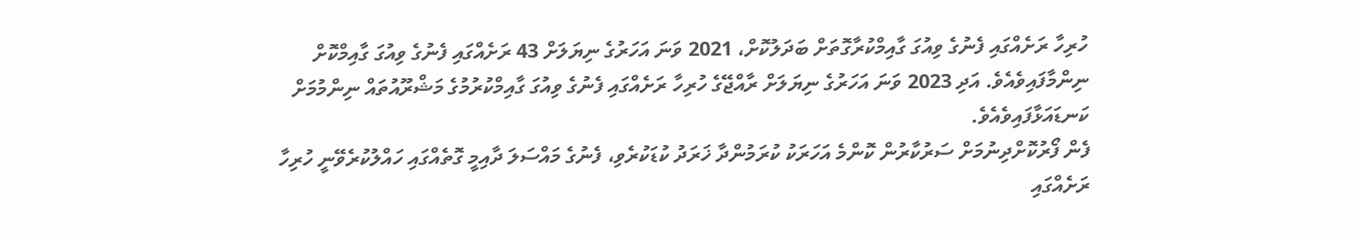ހުރިހާ ރަށެއްގައި ފެނުގެ ވިއުގަ ގާއިމްކުރާގޮތަށް ބަދަލުކޮށް، 2021 ވަނަ އަހަރުގެ ނިޔަލަށް 43 ރަށެއްގައި ފެނުގެ ވިއުގަ ގާއިމްކޮށް ނިންމާފައިވެއެވެ. އަދި 2023 ވަނަ އަހަރުގެ ނިޔަލަށް ރާއްޖޭގެ ހުރިހާ ރަށެއްގައި ފެނުގެ ވިއުގަ ގާއިމްކުރުމުގެ މަޝްރޫއުތައް ނިންމުމަށް ކަނޑައަޅާފައިވެއެވެ.
ފެން ފޯރުކޮށްދިނުމަށް ސަރުކާރުން ކޮންމެ އަހަރަކު ކުރަމުންދާ ޚަރަދު ކުޑަކުރެވި، ފެނުގެ މައްސަލަ ދާއިމީ ގޮތެއްގައި ހައްލުކުރެވޭނީ ހުރިހާ ރަށެއްގައި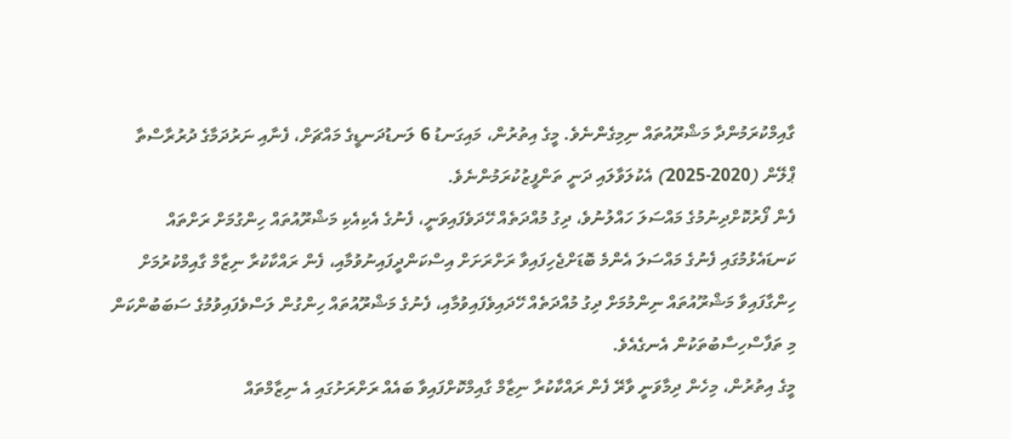ގާއިމްކުރަމުންދާ މަޝްރޫއުތައް ނިމިގެންނެވެ. މީގެ އިތުރުން، މައިގަނޑު 6 ލަނޑުދަނޑީގެ މައްޗަށް، ފެނާއި ނަރުދަމާގެ ދުރުރާސްތާ ޕްލޭން (2020-2025) އެކުލަވާލައި ދަނީ ތަންފީޒުކުރަމުންނެވެ.
ފެން ފޯރުކޮށްދިނުމުގެ މައްސަލަ ހައްލުނުވެ، ދިގު މުއްދަތެއް ހޭދަވެފައިވަނީ، ފެނުގެ އެކިއެކި މަޝްރޫއުތައް ހިންގުމަށް ރަށްތައް ކަނޑައެޅުމުގައި ފެނުގެ މައްސަލަ އެންމެ ބޮޑަށްޖެހިފައިވާ ރަށްރަށަށް އިސްކަންދީފައިނުވުމާއި، ފެން ރައްކާކުރާ ނިޒާމް ގާއިމްކުރުމަށް ހިންގާފައިވާ މަޝްރޫއުތައް ނިންމުމަށް ދިގު މުއްދަތެއް ހޭދައިވެފައިވުމާއި، ފެނުގެ މަޝްރޫއުތައް ހިންގުން ލަސްވެފައިވުމުގެ ސަބަބުންކަން މި ތަފާސްހިސާބުތަކުން އެނގެއެވެ.
މީގެ އިތުރުން، މިހެން ދިމާވަނީ ވާރޭ ފެން ރައްކާކުރާ ނިޒާމް ގާއިމްކޮށްފައިވާ ބައެއް ރަށްރަށުގައި އެ ނިޒާމްތައް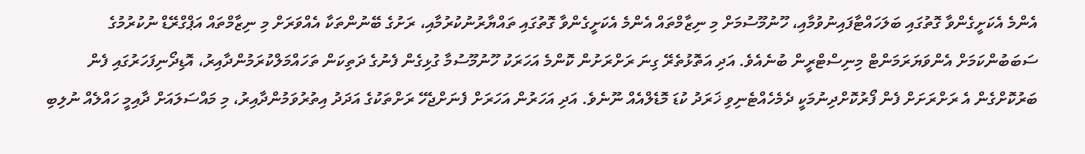އެންމެ އެކަށީގެންވާ ގޮތުގައި ބަލަހައްޓާފައިނުވުމާއި، ހޫނުމޫސުމަށް މި ނިޒާމްތައް އެންމެ އެކަށީގެންވާ ގޮތުގައި ތައްޔާރުނުކުރުމާއި، ރަށުގެ ބޭނުންތަކާ އެއްވަރަށް މި ނިޒާމްތައް އަޕްގްރޭޑް ނުކުރުމުގެ ސަބަބުންކަމަށް އެންވަޔަރަމަންޓް މިނިސްޓްރީން ބުނެއެވެ. އަދި އަތޮޅުތެރޭ ގިނަ ރަށްރަށުން ކޮންމެ އަހަރަކު ހޫނުމޫސުމާ ގުޅިގެން ފެނުގެ ދަތިކަން ތަހައްމަލްކުރަމުންދާއިރު، އޮޑިދޯނިފަހަރުގައި ފެން ބަރުކޮށްގެން އެ ރަށްރަށަށް ފެން ފޯރުކޮށްދިނުމަކީ ދެމެހެއްޓެނިވި ޚަރަދު ކުޑަ މޮޑެލްއެއް ނޫނެވެ. އަދި އަހަރުން އަހަރަށް ފެނަށްޖެހޭ ރަށްތަކުގެ އަދަދު އިތުރުވަމުންދާއިރު، މި މައްސަލައަށް ދާއިމީ ހައްލެއް ނުލިބި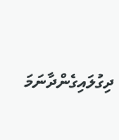ދިގުލައިގެންދާނަމަ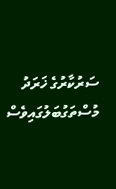ސަރުކާރުގެ ޚަރަދު މުސްތަގުބަލުގައިވެސް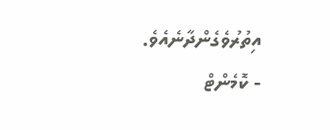އިތުރުވެގެންދާނެއެވެ.
- ކޮމެންޓް